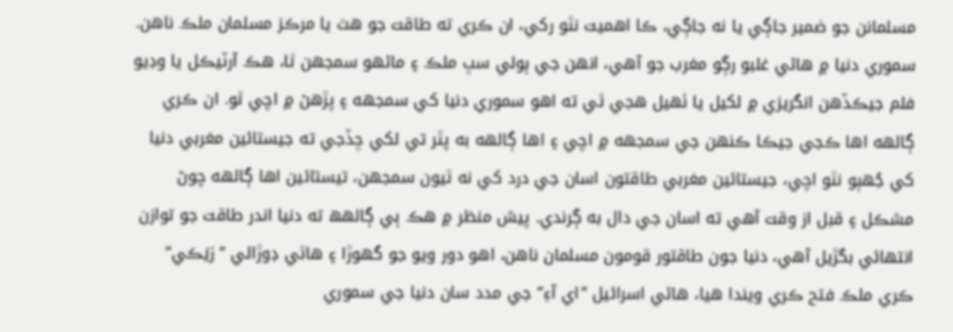مسلمانن جو ضمير جاڳي يا نه جاڳي، ڪا اهميت نٿو رکي، ان ڪري ته طاقت جو هٿ يا مرڪز مسلمان ملڪ ناهن. سموري دنيا ۾ هاڻي غلبو رڳو مغرب جو آهي، انهن جي ٻولي سڀ ملڪ ۽ ماڻهو سمجهن ٿا، هڪ آرٽيڪل يا وڊيو فلم جيڪڏهن انگريزي ۾ لکيل يا ٺهيل هجي ٿي ته اهو سموري دنيا کي سمجھه ۽ پڙهڻ ۾ اچي ٿو. ان ڪري ڳالھه اها ڪجي جيڪا ڪنهن جي سمجھه ۾ اچي ۽ اها ڳالھه به پٿر تي لکي ڇڏجي ته جيستائين مغربي دنيا کي جُھٻو نٿو اچي، جيستائين مغربي طاقتون اسان جي درد کي نه ٿيون سمجهن، تيستائين اها ڳالھه چوڻ مشڪل ۽ قبل از وقت آهي ته اسان جي دال به ڳرندي. پيش منظر ۾ هڪ ٻي ڳالهھ ته دنيا اندر طاقت جو توازن انتهائي بگڙيل آهي، دنيا جون طاقتور قومون مسلمان ناهن، اهو دور ويو جو گهوڙا ۽ هاٿي ڊوڙائي “رَيَڪي“ ڪري ملڪ فتح ڪري ويندا هيا، هاڻي اسرائيل “اي آءِ“ جي مدد سان دنيا جي سموري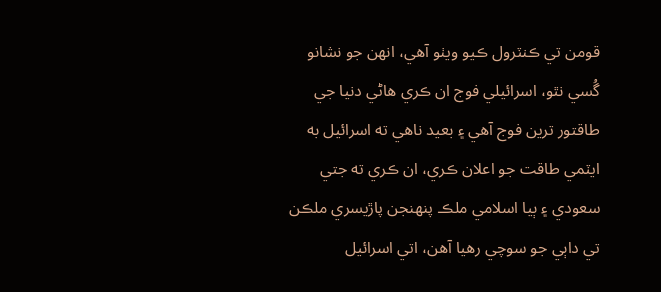قومن تي ڪنٽرول ڪيو ويٺو آهي، انهن جو نشانو گُسي نٿو، اسرائيلي فوج ان ڪري هاڻي دنيا جي طاقتور ترين فوج آهي ۽ بعيد ناهي ته اسرائيل به ايٽمي طاقت جو اعلان ڪري، ان ڪري ته جتي سعودي ۽ ٻيا اسلامي ملڪ پنهنجن پاڙيسري ملڪن تي داٻي جو سوچي رهيا آهن، اتي اسرائيل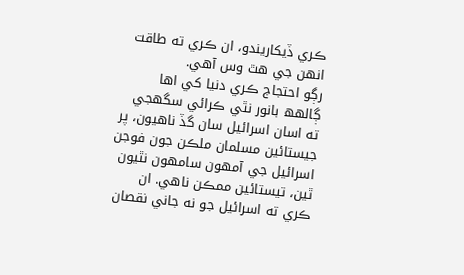ڪري ڏيکاريندو، ان ڪري ته طاقت انهن جي هٿ وس آهي.
رڳو احتجاج ڪري دنيا کي اها ڳالهھ بانور نٿي ڪرائي سگهجي ته اسان اسرائيل سان گڏ ناهيون، پر جيستائين مسلمان ملڪن جون فوجن اسرائيل جي آمهون سامهون نٿيون ٿين، تيستائين ممڪن ناهي. ان ڪري ته اسرائيل جو نه جاني نقصان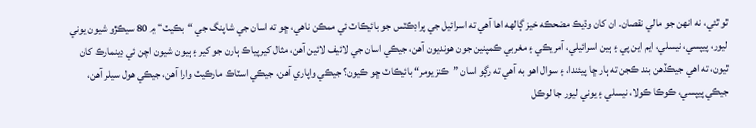ٿو ٿئي، نه انهن جو مالي نقصان. ان کان وڌيڪ مضحڪه خيز ڳالھه اها آهي ته اسرائيل جي پراڊڪٽس جو بائيڪاٽ ئي ممڪن ناهي، ڇو ته اسان جي شاپنگ جي “بڪيٽ“ ۾ 80 سيڪڙو شيون يوني ليور، پيپسي، نيسلي، ايم اين پي ۽ ٻين اسرائيلي، آمريڪي ۽ مغربي ڪمپنين جون هونديون آهن، جيڪي اسان جي لائيف لائين آهن، مثال کيرپياڪ ٻارن جو کير ۽ ٻيون شيون اچن ئي ڊينمارڪ کان ٿيون، ته اهي جيڪڏهن بند ڪجن ته ٻار ڇا پيئندا، ۽ سوال اهو به آهي ته رڳو اسان ”ڪنزيومر“ بائيڪاٽ ڇو ڪيون؟ جيڪي واپاري آهن، جيڪي اسٽاڪ مارڪيٽ وارا آهن، جيڪي هول سيلر آهن، جيڪي پيپسي، ڪوڪا ڪولا، نيسلي ۽ يوني ليور جا لوڪل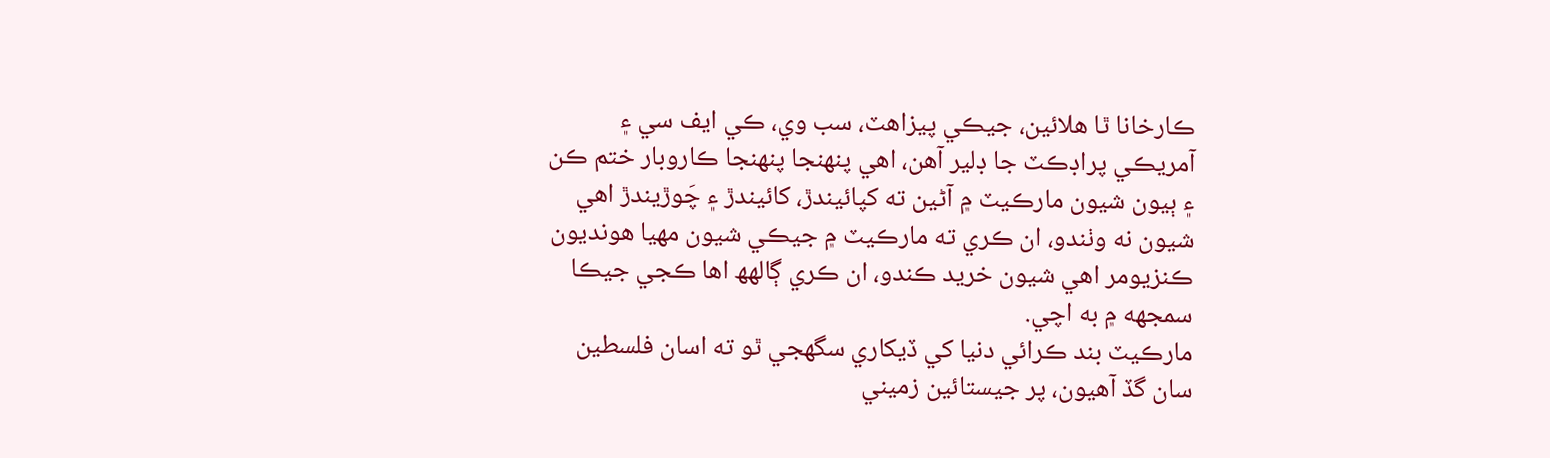ڪارخانا ٿا هلائين، جيڪي پيزاهٽ، سب وي، ڪي ايف سي ۽ آمريڪي پراڊڪٽ جا ڊلير آهن، اهي پنهنجا پنهنجا ڪاروبار ختم ڪن ۽ ٻيون شيون مارڪيٽ ۾ آڻين ته کپائيندڙ، کائيندڙ ۽ چَوڙيندڙ اهي شيون نه وٺندو، ان ڪري ته مارڪيٽ ۾ جيڪي شيون مهيا هونديون ڪنزيومر اهي شيون خريد ڪندو، ان ڪري ڳالهھ اها ڪجي جيڪا سمجھه ۾ به اچي.
مارڪيٽ بند ڪرائي دنيا کي ڏيکاري سگهجي ٿو ته اسان فلسطين سان گڏ آهيون، پر جيستائين زميني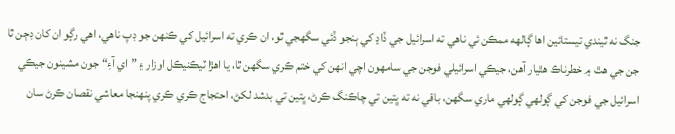جنگ نه ٿيندي تيستائين اها ڳالھه ممڪن ئي ناهي ته اسرائيل جي ڏاڍ کي ٻنجو ڏئي سگهجي ٿو، ان ڪري ته اسرائيل کي ڪنهن جو ڊپ ناهي، اهي رڳو ان کان ڊڄن ٿا جن جي هٿ ۾ خطرناڪ هٿيار آهن، جيڪي اسرائيلي فوجن جي سامهون اچي انهن کي ختم ڪري سگهن ٿا، يا اهڙا ٽيڪنيڪل اوزار ۽ ”اي آءِ“ جون مشينون جيڪي اسرائيل جي فوجن کي ڳولهي ڳولهي ماري سگهن، باقي نه ته ڀتين تي چاڪنگ ڪرڻ، ڀتين تي بدشد لکڻ، احتجاج ڪري ڪري پنهنجا معاشي نقصان ڪرڻ سان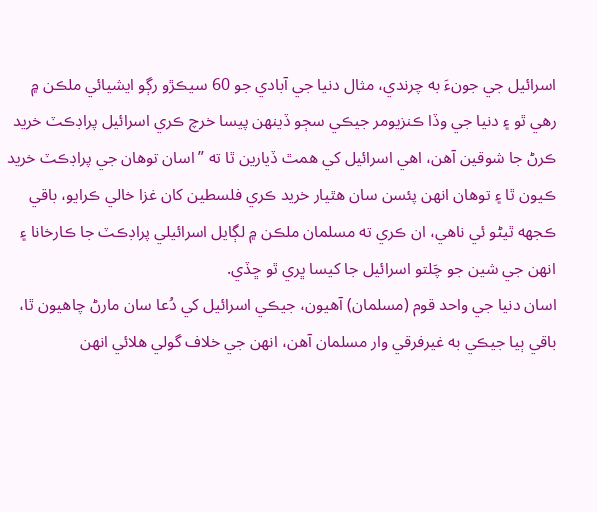اسرائيل جي جونءَ به چرندي، مثال دنيا جي آبادي جو 60 سيڪڙو رڳو ايشيائي ملڪن ۾ رهي ٿو ۽ دنيا جي وڏا ڪنزيومر جيڪي سڄو ڏينهن پيسا خرچ ڪري اسرائيل پراڊڪٽ خريد ڪرڻ جا شوقين آهن، اهي اسرائيل کي همٿ ڏيارين ٿا ته ”اسان توهان جي پراڊڪٽ خريد ڪيون ٿا ۽ توهان انهن پئسن سان هٿيار خريد ڪري فلسطين کان غزا خالي ڪرايو، باقي ڪجھه ٿيڻو ئي ناهي، ان ڪري ته مسلمان ملڪن ۾ لڳايل اسرائيلي پراڊڪٽ جا ڪارخانا ۽ انهن جي شين جو چَلتو اسرائيل جا کيسا ڀري ٿو ڇڏي.
اسان دنيا جي واحد قوم (مسلمان) آهيون، جيڪي اسرائيل کي دُعا سان مارڻ چاهيون ٿا، باقي ٻيا جيڪي به غيرفرقي وار مسلمان آهن، انهن جي خلاف گولي هلائي انهن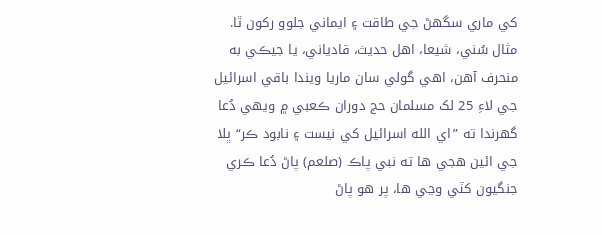کي ماري سگهڻ جي طاقت ۽ ايماني جلوو رکون ٿا. مثال سُني، شيعا، اهل حديث، قادياني، يا جيڪي به منحرف آهن، اهي گولي سان ماريا ويندا باقي اسرائيل جي لاءِ 25 لک مسلمان حج دوران ڪعبي ۾ ويهي دُعا گهرندا ته ”اي الله اسرائيل کي نيست ۽ نابود ڪر“ ڀلا جي ائين هجي ها ته نبي پاڪ (صلعم) پاڻ دُعا ڪري جنگيون کٽي وڃي ها، پر هو پاڻ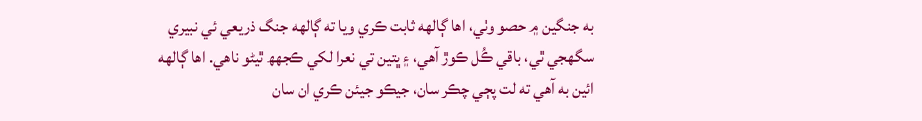به جنگين ۾ حصو وٺي، اها ڳالھه ثابت ڪري ويا ته ڳالھه جنگ ذريعي ئي نبيري سگهجي ٿي، باقي ڪُل ڪوڙ آهي، ۽ ڀتين تي نعرا لکي ڪجهھ ٿيڻو ناهي. اها ڳالھه ائين به آهي ته لت پڄي چڪر سان، جيڪو جيئن ڪري ان سان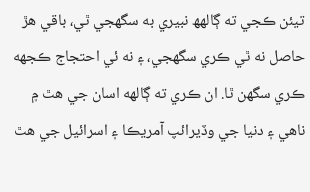تيئن ڪجي ته ڳالهھ نبيري به سگهجي ٿي، باقي هڙ حاصل نه ٿي ڪري سگهجي، ۽ نه ئي احتجاج ڪجھه ڪري سگهن ٿا. ان ڪري ته ڳالھه اسان جي هٿ ۾ ناهي ۽ دنيا جي وڏيرائپ آمريڪا ۽ اسرائيل جي هٿ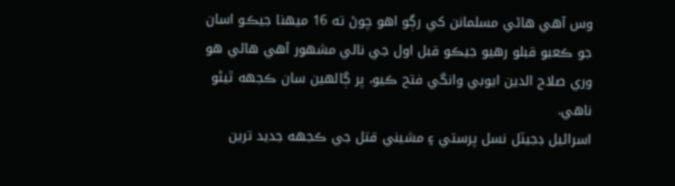وس آهي هاڻي مسلمانن کي رڳو اهو چوڻ ته 16 ميهنا جيڪو اسان جو ڪعبو قبلو رهيو جيڪو قبل اول جي نالي مشهور آهي هاڻي هو وري صلاح الدين ايوبي وانگي فتح ڪيو، پر ڳالهين سان ڪجھه ٿيڻو ناهي.
اسرائيل ڊجيٽل نسل پرستي ۽ مشيني قتل جي ڪجھه جديد ترين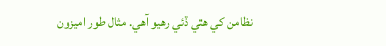نظامن کي هٿي ڏئي رهيو آهي. مثال طور اميزون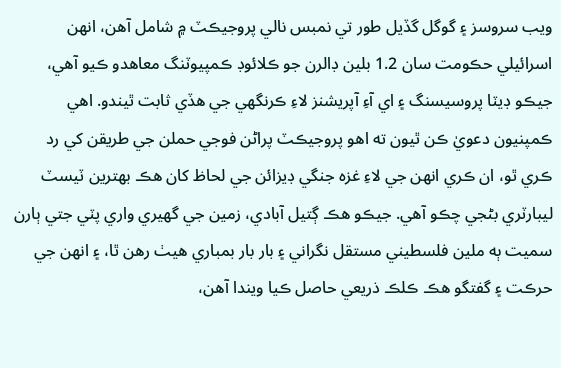ويب سروسز ۽ گوگل گڏيل طور تي نمبس نالي پروجيڪٽ ۾ شامل آهن، انهن اسرائيلي حڪومت سان 1.2 بلين ڊالرن جو ڪلائوڊ ڪمپيوٽنگ معاهدو ڪيو آهي، جيڪو ڊيٽا پروسيسنگ ۽ اي آءِ آپريشنز لاءِ ڪرنگهي جي هڏي ثابت ٿيندو. اهي ڪمپنيون دعويٰ ڪن ٿيون ته اهو پروجيڪٽ پراڻن فوجي حملن جي طريقن کي رد ڪري ٿو، ان ڪري انهن جي لاءِ غزه جنگي ڊيزائن جي لحاظ کان هڪ بهترين ٽيسٽ ليبارٽري بڻجي چڪو آهي. جيڪو هڪ ڳتيل آبادي، زمين جي گهيري واري پٽي جتي ٻارن سميت ٻه ملين فلسطيني مستقل نگراني ۽ بار بار بمباري هيٺ رهن ٿا، ۽ انهن جي حرڪت ۽ گفتگو هڪ ڪلڪ ذريعي حاصل ڪيا ويندا آهن،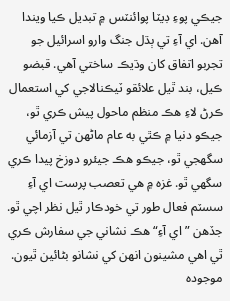جيڪي پوءِ ڊيٽا پوائنٽس ۾ تبديل ڪيا ويندا آهن. اي آءِ تي ٻڌل جنگ وارو اسرائيل جو تجربو اتفاق کان وڌيڪ ساختي آهي. قبضو ڪيل، بند ٿيل علائقو ٽيڪنالاجي کي استعمال ڪرڻ لاءِ هڪ منظم ماحول پيش ڪري ٿو، جيڪو دنيا ۾ ڪٿي به عام ماڻهن تي آزمائي سگهجي ٿو، جيڪو هڪ جيئرو دوزخ پيدا ڪري سگهي ٿو. غزه ۾ هي تعصب پرست اي آءِ سسٽم فعال طور تي خودڪار ٿيل نظر اچي ٿو. جڏهن ”اي آءِ“ هڪ نشاني جي سفارش ڪري ٿي اهي مشينون انهن کي نشانو بڻائين ٿيون. موجوده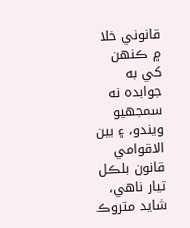قانوني خلا ۾ ڪنهن کي به جوابده نه سمجهيو ويندو، ۽ بين الاقوامي قانون بلڪل تيار ناهي، شايد متروڪ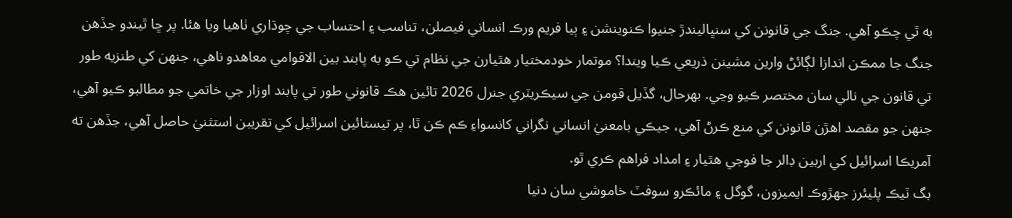به ٿي چڪو آهي. جنگ جي قانونن کي سنڀاليندڙ جنيوا ڪنوينشن ۽ ٻيا فريم ورڪ انساني فيصلن، تناسب ۽ احتساب جي چوڌاري ٺاهيا ويا هئا. پر ڇا ٿيندو جڏهن جنگ جا ممڪن اندازا لڳائڻ وارين مشينن ذريعي ڪيا ويندا؟ موتمار خودمختيار هٿيارن جي نظام تي ڪو به پابند بين الاقوامي معاهدو ناهي، جنهن کي طنزيه طور تي قانون جي نالي سان مختصر ڪيو وڃي. بهرحال، گڏيل قومن جي سيڪريٽري جنرل 2026 تائين هڪ قانوني طور تي پابند اوزار جي خاتمي جو مطالبو ڪيو آهي، جنهن جو مقصد اهڙن قانونن کي منع ڪرڻ آهي، جيڪي بامعنيٰ انساني نگراني کانسواءِ ڪم ڪن ٿا، پر تيستائين اسرائيل کي تقريبن استثنيٰ حاصل آهي، جڏهن ته آمريڪا اسرائيل کي اربين ڊالر جا فوجي هٿيار ۽ امداد فراهم ڪري ٿو.
بگ ٽيڪ پليئرز جهڙوڪ ايميزون، گوگل ۽ مائڪرو سوفٽ خاموشي سان دنيا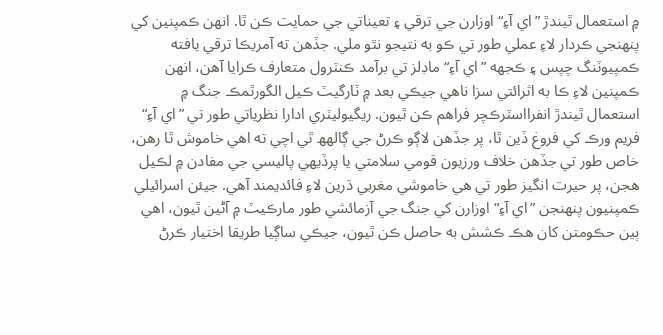۾ استعمال ٿيندڙ ”اي آءِ“ اوزارن جي ترقي ۽ تعيناتي جي حمايت ڪن ٿا. انهن ڪمپنين کي پنهنجي ڪردار لاءِ عملي طور تي ڪو به نتيجو نٿو ملي. جڏهن ته آمريڪا ترقي يافته ڪمپيوٽنگ چپس ۽ ڪجھه ”اي آءِ“ ماڊلز تي برآمد ڪنٽرول متعارف ڪرايا آهن، انهن ڪمپنين لاءِ ڪا به اثرائتي سزا ناهي جيڪي بعد ۾ ٽارگيٽ ڪيل الگورٿمڪ جنگ ۾ استعمال ٿيندڙ انفرااسٽرڪچر فراهم ڪن ٿيون. ريگيوليٽري ادارا نظرياتي طور تي ”اي آءِ“ فريم ورڪ کي فروغ ڏين ٿا، پر جڏهن لاڳو ڪرڻ جي ڳالهھ ٿي اچي ته اهي خاموش ٿا رهن، خاص طور تي جڏهن خلاف ورزيون قومي سلامتي يا پرڏيهي پاليسي جي مفادن ۾ لڪيل هجن، پر حيرت انگيز طور تي هي خاموشي مغربي ڌرين لاءِ فائديمند آهي. جيئن اسرائيلي ڪمپنيون پنهنجن ”اي آءِ“ اوزارن کي جنگ جي آزمائشي طور مارڪيٽ ۾ آڻين ٿيون، اهي ٻين حڪومتن کان هڪ ڪشش به حاصل ڪن ٿيون، جيڪي ساڳيا طريقا اختيار ڪرڻ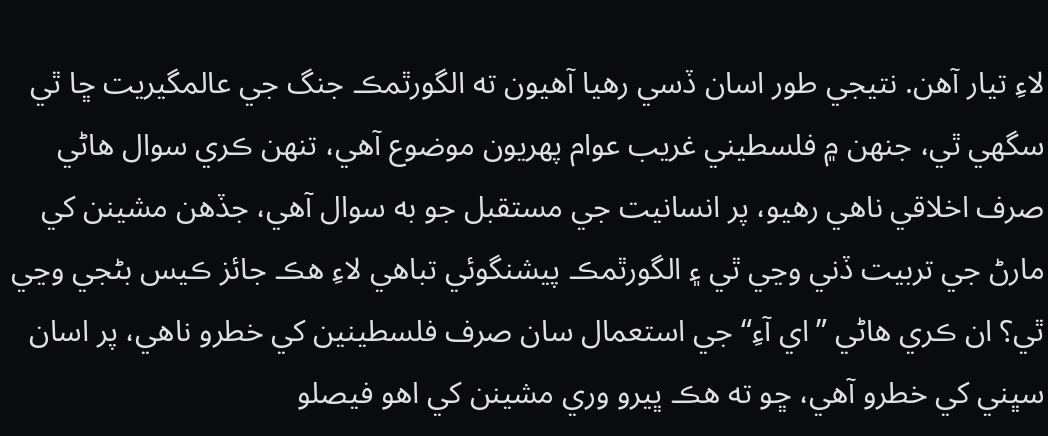لاءِ تيار آهن. نتيجي طور اسان ڏسي رهيا آهيون ته الگورٿمڪ جنگ جي عالمگيريت ڇا ٿي سگهي ٿي، جنهن ۾ فلسطيني غريب عوام پهريون موضوع آهي، تنهن ڪري سوال هاڻي صرف اخلاقي ناهي رهيو، پر انسانيت جي مستقبل جو به سوال آهي، جڏهن مشينن کي مارڻ جي تربيت ڏني وڃي ٿي ۽ الگورٿمڪ پيشنگوئي تباهي لاءِ هڪ جائز ڪيس بڻجي وڃي ٿي؟ ان ڪري هاڻي ”اي آءِ“ جي استعمال سان صرف فلسطينين کي خطرو ناهي، پر اسان سڀني کي خطرو آهي، ڇو ته هڪ ڀيرو وري مشينن کي اهو فيصلو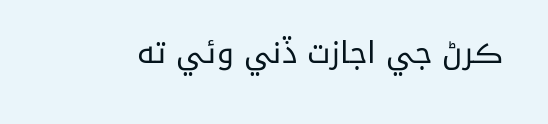ڪرڻ جي اجازت ڏني وئي ته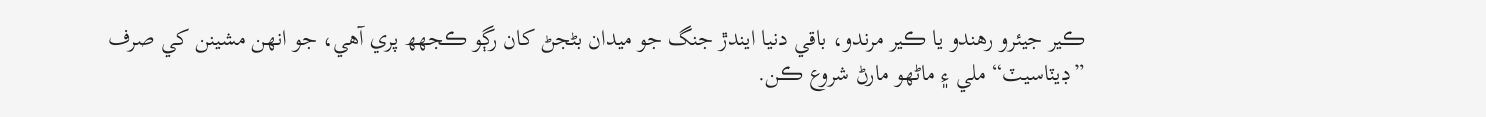ڪير جيئرو رهندو يا ڪير مرندو، باقي دنيا ايندڙ جنگ جو ميدان بڻجڻ کان رڳو ڪجهھ پري آهي، جو انهن مشينن کي صرف ”ڊيٽاسيٽ“ ملي ۽ ماڻهو مارڻ شروع ڪن.